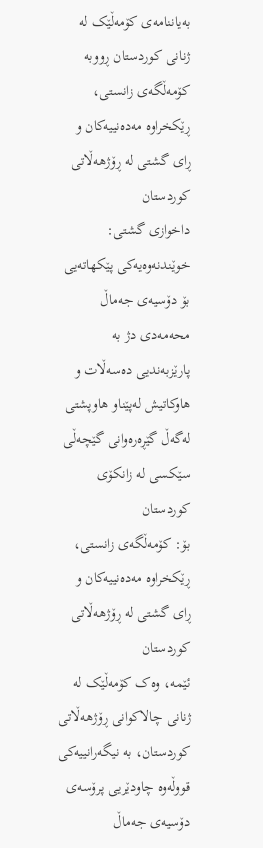بەیاننامەی کۆمەڵێک لە ژنانی کوردستان ڕووبە کۆمەڵگەی زانستی، ڕێکخراوە مەدەنییەکان و ڕای گشتی لە ڕۆژهەڵاتی کوردستان
داخوازی گشتی: خوێندنەوەیەکی پێکهاتەیی بۆ دۆسیەی جەماڵ محەمەدی دژ بە پارێزبەندیی دەسەڵات و هاوکاتیش لەپێناو هاوپشتی لەگەڵ گێڕەرەوانی گێچەڵی سێکسی لە زانکۆی کوردستان
بۆ: کۆمەڵگەی زانستی، ڕێکخراوە مەدەنییەکان و ڕای گشتی لە ڕۆژهەڵاتی کوردستان
ئێمە، وەک کۆمەڵێک لە ژنانی چالاکوانی ڕۆژهەڵاتی کوردستان، بە نیگەرانییەکی قووڵەوە چاودێریی پرۆسەی دۆسیەی جەماڵ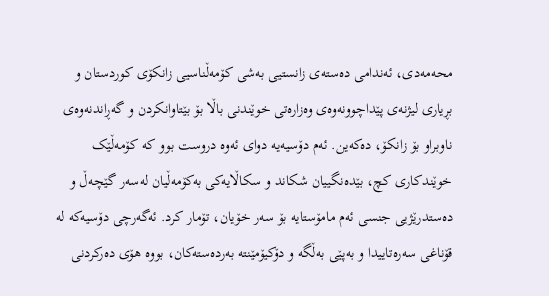محەمەدی، ئەندامی دەستەی زانستیی بەشی کۆمەڵناسیی زانکۆی کوردستان و بڕیاری لیژنەی پێداچوونەوەی وەزارەتی خوێندنی باڵا بۆ بێتاوانکردن و گەڕاندنەوەی ناوبراو بۆ زانکۆ، دەکەین. ئەم دۆسیەیە دوای ئەوە دروست بوو کە کۆمەڵێک خوێندکاری کچ، بێدەنگییان شکاند و سکاڵایەکی بەکۆمەڵیان لەسەر گێچەڵ و دەستدرێژیی جنسی ئەم مامۆستایە بۆ سەر خۆیان، تۆمار کرد. ئەگەرچی دۆسیەکە لە قۆناغی سەرەتاییدا و بەپێی بەڵگە و دۆکیۆمێنتە بەردەستەکان، بووە هۆی دەرکردنی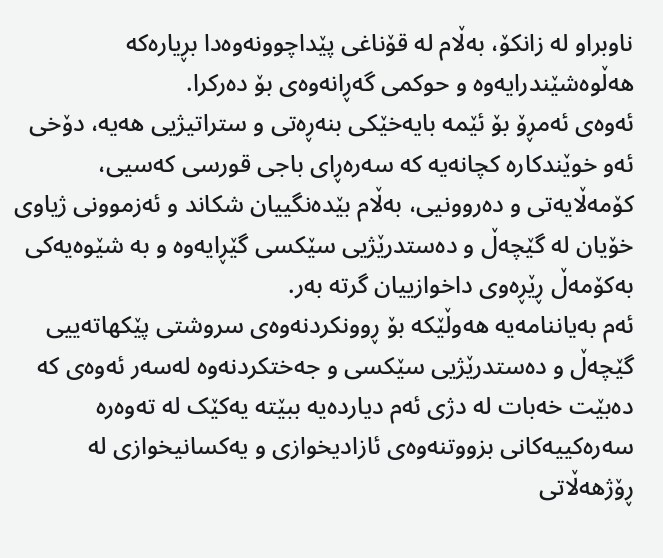ناوبراو لە زانکۆ، بەڵام لە قۆناغی پێداچوونەوەدا بڕیارەکە هەڵوەشێندرایەوە و حوکمی گەڕانەوەی بۆ دەرکرا.
ئەوەی ئەمڕۆ بۆ ئێمە بایەخێکی بنەڕەتی و ستراتیژیی هەیە، دۆخی ئەو خوێندکارە کچانەیە کە سەرەڕای باجی قورسی کەسیی، کۆمەڵایەتی و دەروونیی، بەڵام بێدەنگییان شکاند و ئەزموونی ژیاوی خۆیان لە گێچەڵ و دەستدرێژیی سێکسی گێڕایەوە و بە شێوەیەکی بەکۆمەڵ ڕێڕەوی داخوازییان گرتە بەر.
ئەم بەیاننامەیە هەوڵێکە بۆ ڕوونکردنەوەی سروشتی پێکهاتەییی گێچەڵ و دەستدرێژیی سێکسی و جەختکردنەوە لەسەر ئەوەی کە دەبێت خەبات لە دژی ئەم دیاردەیە ببێتە یەکێک لە تەوەرە سەرەکییەکانی بزووتنەوەی ئازادیخوازی و یەکسانیخوازی لە ڕۆژهەڵاتی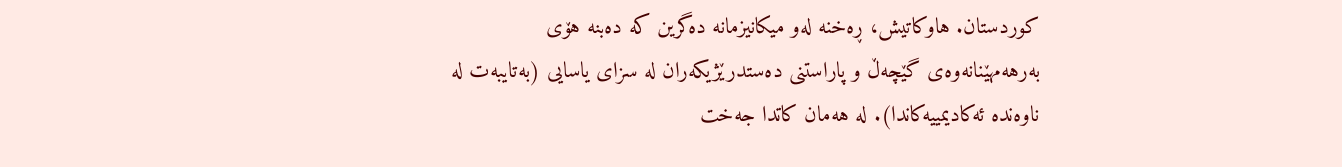کوردستان. هاوکاتیش، ڕەخنە لەو میکانیزمانە دەگرین کە دەبنە هۆی بەرهەمهێنانەوەی گێچەڵ و پاراستنی دەستدرێژیکەران لە سزای یاسایی (بەتایبەت لە ناوەندە ئەکادیمییەکاندا). لە هەمان کاتدا جەخت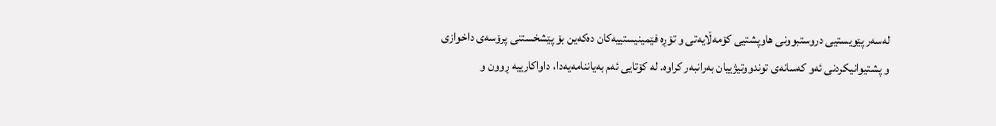لەسەر پێویستیی دروستبوونی هاوپشتیی کۆمەڵایەتی و تۆڕە فێمینیستییەکان دەکەین بۆ پێشخستنی پرۆسەی داخوازی و پشتیوانیکردنی ئەو کەسانەی توندووتیژییان بەرانبەر کراوە. لە کۆتایی ئەم بەیاننامەیەدا، داواکارییە ڕوون و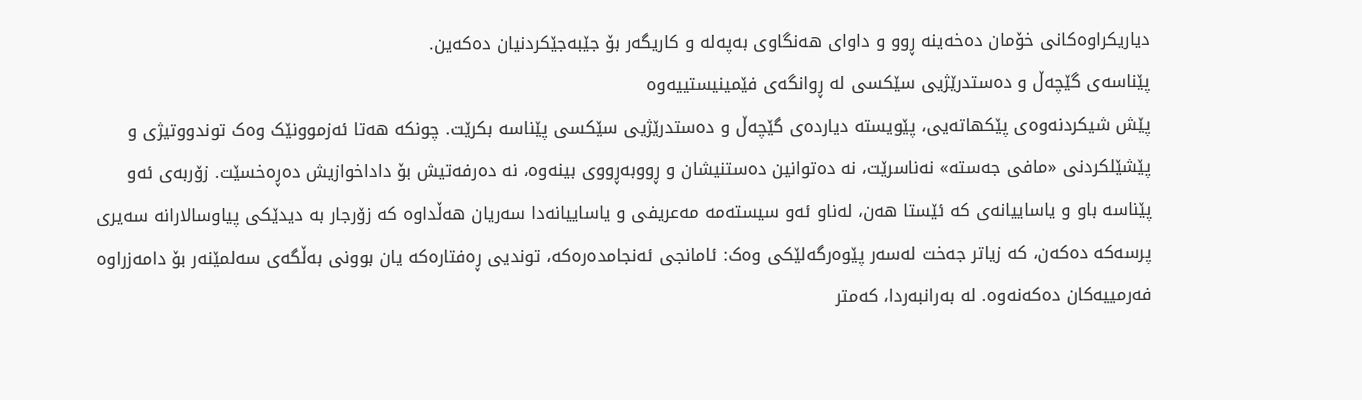دیاریکراوەکانی خۆمان دەخەینە ڕوو و داوای هەنگاوی بەپەلە و کاریگەر بۆ جێبەجێکردنیان دەکەین.
پێناسەی گێچەڵ و دەستدرێژیی سێکسی لە ڕوانگەی فێمینیستییەوە
پێش شیکردنەوەی پێکهاتەیی، پێویستە دیاردەی گێچەڵ و دەستدرێژیی سێکسی پێناسە بکرێت. چونکە هەتا ئەزموونێک وەک توندووتیژی و پێشێلکردنی «مافی جەستە» نەناسرێت، نە دەتوانین دەستنیشان و ڕووبەڕووی بینەوە، نە دەرفەتیش بۆ داداخوازیش دەڕەخسێت. زۆربەی ئەو پێناسە باو و یاساییانەی کە ئێستا هەن، لەناو ئەو سیستەمە مەعریفی و یاساییانەدا سەریان هەڵداوە کە زۆرجار بە دیدێکی پیاوسالارانە سەیری پرسەکە دەکەن، کە زیاتر جەخت لەسەر پێوەرگەلێکی وەک: ئامانجی ئەنجامدەرەکە، توندیی ڕەفتارەکە یان بوونی بەڵگەی سەلمێنەر بۆ دامەزراوە فەرمییەکان دەکەنەوە. لە بەرانبەردا، کەمتر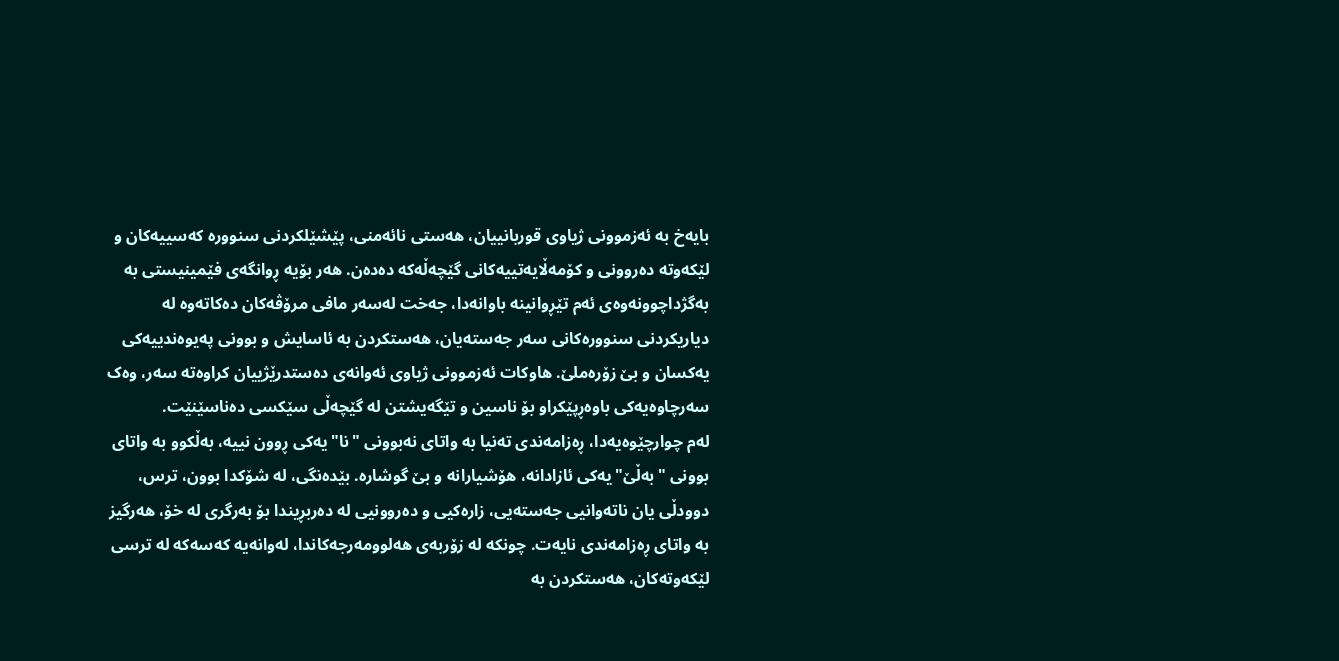بایەخ بە ئەزموونی ژیاوی قوربانییان، هەستی نائەمنی، پێشێلکردنی سنوورە کەسییەکان و لێکەوتە دەروونی و کۆمەڵایەتییەکانی گێچەڵەکە دەدەن. هەر بۆیە ڕوانگەی فێمینیستی بە بەگژداچوونەوەی ئەم تێڕوانینە باوانەدا، جەخت لەسەر مافی مرۆڤەکان دەکاتەوە لە دیاریکردنی سنوورەکانی سەر جەستەیان، هەستکردن بە ئاسایش و بوونی پەیوەندییەکی یەکسان و بێ زۆرەملێ. هاوکات ئەزموونی ژیاوی ئەوانەی دەستدرێژییان کراوەتە سەر، وەک سەرچاوەیەکی باوەڕپێکراو بۆ ناسین و تێگەیشتن لە گێچەڵی سێکسی دەناسێنێت.
لەم چوارچێوەیەدا، ڕەزامەندی تەنیا بە واتای نەبوونی "نا"یەکی ڕوون نییە، بەڵکوو بە واتای بوونی "بەڵێ"یەکی ئازادانە، هۆشیارانە و بێ گوشارە. بێدەنگی، لە شۆکدا بوون، ترس، دوودڵی یان ناتەوانیی جەستەیی، زارەکیی و دەروونیی لە دەربڕیندا بۆ بەرگری لە خۆ، هەرگیز بە واتای ڕەزامەندی نایەت. چونکە لە زۆربەی هەلوومەرجەکاندا، لەوانەیە کەسەکە لە ترسی لێکەوتەکان، هەستکردن بە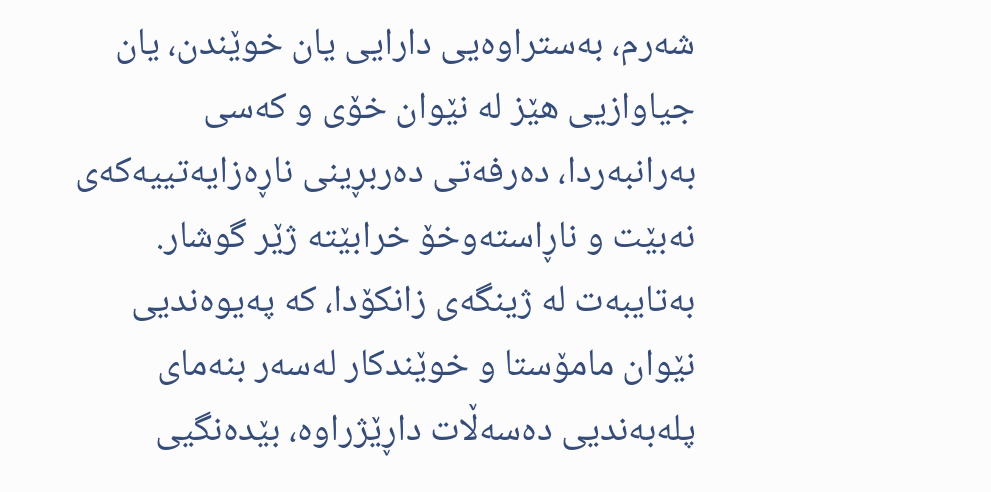شەرم، بەستراوەیی دارایی یان خوێندن، یان جیاوازیی هێز لە نێوان خۆی و کەسی بەرانبەردا، دەرفەتی دەربڕینی ناڕەزایەتییەکەی نەبێت و ناڕاستەوخۆ خرابێتە ژێر گوشار. بەتایبەت لە ژینگەی زانکۆدا، کە پەیوەندیی نێوان مامۆستا و خوێندکار لەسەر بنەمای پلەبەندیی دەسەڵات داڕێژراوە، بێدەنگیی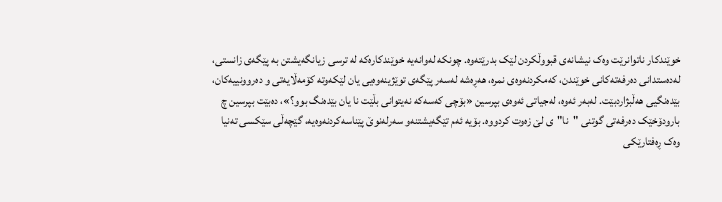خوێندکار ناتوانرێت وەک نیشانەی قبووڵکردن لێک بدرێتەوە. چونکە لەوانەیە خوێندکارەکە لە ترسی زیانگەیشتن بە پێگەی زانستی، لەدەستدانی دەرفەتەکانی خوێندن، کەمکردنەوەی نمرە، هەڕەشە لەسەر پێگەی توێژینەوەیی یان لێکەوتە کۆمەڵایەتی و دەروونییەکان، بێدەنگیی هەڵبژاردبێت. لەبەر ئەوە، لەجیاتی ئەوەی بپرسین «بۆچی کەسەکە نەیتوانی بڵێت نا یان بێدەنگ بوو؟»، دەبێت بپرسین چ بارودۆخێک دەرفەتی گوتنی "نا"ی لێ زەوت کردووە. بۆیە ئەم تێگەیشتنەو سەرلەنوێ پێناسەکردنەوەیە، گێچەڵی سێکسی تەنیا وەک ڕەفتارێکی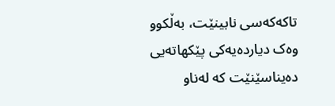تاکەکەسی نابینێت، بەڵکوو وەک دیاردەیەکی پێکهاتەیی دەیناسێنێت کە لەناو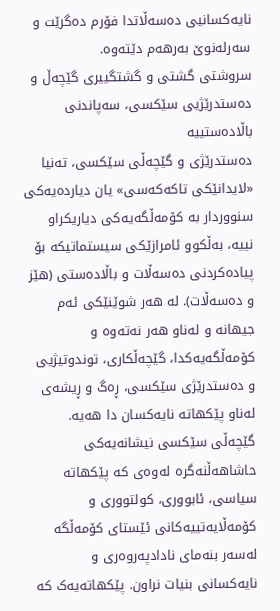نایەکسانیی دەسەڵاتدا فۆرم دەگرێت و سەرلەنوێ بەرهەم دێتەوە.
سروشتی گشتی و گشتگییری گێچەڵ و دەستدرێژیی سێکسی، سەپاندنی باڵادەستییە
دەستدرێژی و گێچەڵی سێکسی، تەنیا «لایدانێکی تاکەکەسی» یان دیاردەیەکی سنووردار بە کۆمەڵگەیەکی دیاریکراو نییە، بەڵکوو ئامرازێکی سیستماتیکە بۆ پیادەکردنی دەسەڵات و باڵادەستی (هێز و دەسەڵات). لە هەر شوێنێکی ئەم جیهانە و لەناو هەر نەتەوە و کۆمەڵگەیەکدا، گێچەڵکاری، توندوتیژیی و دەستدرێژی سێکسی، ڕەگ و ڕیشەی لەناو پێکهاتە نایەکسان دا هەیە. گێچەڵی سێکسی نیشانەیەکی حاشاهەڵنەگرە لەوەی کە پێکهاتە سیاسی، ئابووری، کولتووری و کۆمەڵایەتییەکانی ئێستای کۆمەڵگە لەسەر بنەمای نادادپەروەری و نایەکسانی بنیات نراون. پێکهاتەیەک کە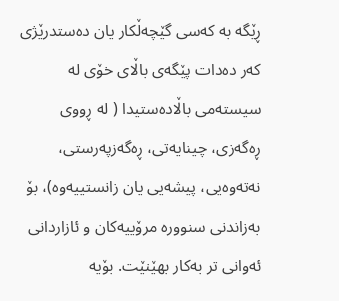ڕێگە بە کەسی گێچەڵکار یان دەستدرێژی کەر دەدات پێگەی باڵای خۆی لە سیستەمی باڵادەستیدا ( لە ڕووی ڕەگەزی، چینایەتی، ڕەگەزپەرستی، نەتەوەیی، پیشەیی یان زانستییەوە)، بۆ بەزاندنی سنوورە مرۆییەکان و ئازاردانی ئەوانی تر بەکار بهێنێت. بۆیە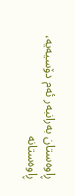ڕاوەستان بەرانبەر ئەم دۆسیەیە، ڕاوەستانە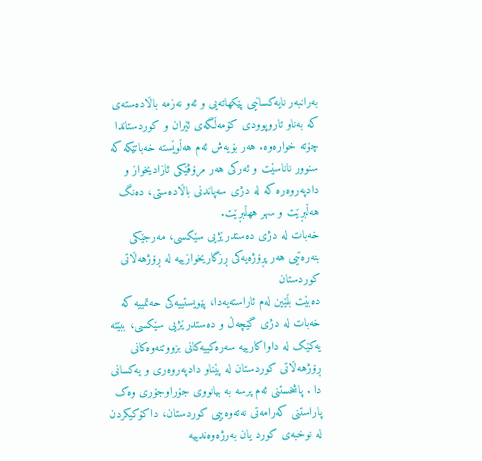بەرانبەر نایەکسانیی پێکهاتەیی و ئەو نەزمە باڵادەستەی کە بەناو تاروپوودی کۆمەڵگەی ئێران و کوردستاندا چۆتە خوارەوە. هەر بۆیەش ئەم هەڵوێستە خەباتێکە کە سنوور ناناسێت و ئەرکی هەر مرۆڤێکی ئازادیخواز و دادپەروەرە کە لە دژی سەپاندنی باڵادەستی، دەنگ هەڵبڕێت و سهر ههڵبڕێت.
خەبات لە دژی دەستدرێژیی سێکسی، مەرجێکی بنەرەتیی هەر پڕۆژەیەکی ڕزگاریخوازییە لە ڕۆژهەڵاتی کوردستان
دەبێت بڵێین لەم ئاراستەیەدا، پێویستییەکی حەتمییە کە خەبات لە دژی گێچەڵ و دەستدرێژیی سێکسی، ببێتە یەکێک لە داواکارییە سەرەکییەکانی بزووتنەوەکانی ڕۆژهەڵاتی کوردستان لە پێناو دادپەروەری و یەکسانی دا . پاشخستنی ئەم پرسە بە بیانووی جۆراوجۆری وەک پاراستنی کەرامەتی نەتەوەییی کوردستان، داکۆکیکردن لە نوخبەی کورد یان بەرژەوەندییە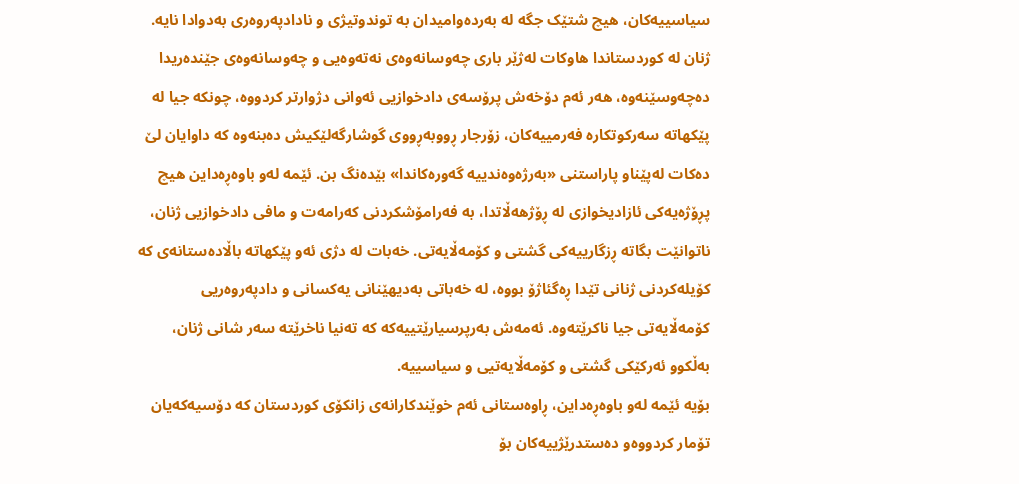سیاسییەکان، هیچ شتێک جگە لە بەردەوامیدان بە توندوتیژی و نادادپەروەری بەدوادا نایە. ژنان لە کوردستاندا هاوکات لەژێر باری چەوسانەوەی نەتەوەیی و چەوسانەوەی جێندەریدا دەچەوسێنەوە، هەر ئەم دۆخەش پرۆسەی دادخوازیی ئەوانی دژوارتر کردووە، چونکە جیا لە پێکهاتە سەرکوتکارە فەرمییەکان، زۆرجار ڕووبەڕووی گوشارگەلێکیش دەبنەوە کە داوایان لێ دەکات لەپێناو پاراستنی «بەرژەوەندییە گەورەکاندا» بێدەنگ بن. ئێمە لەو باوەڕەداین هیچ پڕۆژەیەکی ئازادیخوازی لە ڕۆژهەڵاتدا، بە فەرامۆشکردنی کەرامەت و مافی دادخوازیی ژنان، ناتوانێت بگاتە ڕزگارییەکی گشتی و کۆمەڵایەتی. خەبات لە دژی ئەو پێکهاتە باڵادەستانەی کە کۆیلەکردنی ژنانی تێدا ڕەگئاژۆ بووە، لە خەباتی بەدیهێنانی یەکسانی و دادپەروەریی کۆمەڵایەتی جیا ناکرێتەوە. ئەمەش بەرپرسیارێتییەکە کە تەنیا ناخرێتە سەر شانی ژنان، بەڵکوو ئەرکێکی گشتی و کۆمەڵایەتیی و سیاسییە.
بۆیە ئێمە لەو باوەڕەداین، ڕاوەستانی ئەم خوێندکارانەی زانکۆی کوردستان کە دۆسیەکەیان تۆمار کردووەو دەستدرێژییەکان بۆ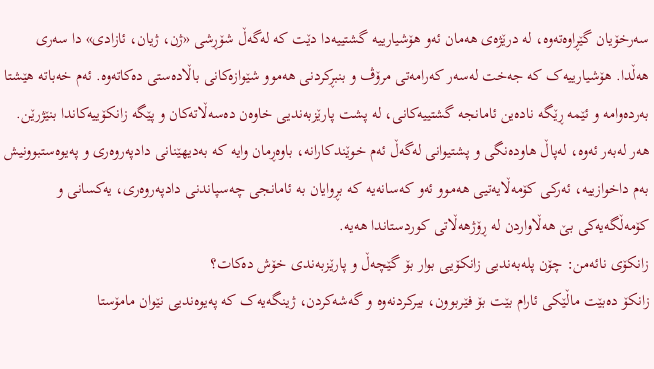سەرخۆیان گێڕاوەتەوە، لە درێژەی هەمان ئەو هۆشیارییە گشتییەدا دێت کە لەگەڵ شۆڕشی «ژن، ژیان، ئازادی» دا سەری هەڵدا. هۆشیارییەک کە جەخت لەسەر کەرامەتی مرۆڤ و بنبڕکردنی هەموو شێوازەکانی باڵادەستی دەکاتەوە. ئەم خەباتە هێشتا بەردەوامە و ئێمە ڕێگە نادەین ئامانجە گشتییەکانی، لە پشت پارێزبەندیی خاوەن دەسەڵاتەکان و پێگە زانکۆییەکاندا بنێژرێن. هەر لەبەر ئەوە، لەپاڵ هاودەنگی و پشتیوانی لەگەڵ ئەم خوێندکارانە، باوەڕمان وایە کە بەدیهێنانی دادپەروەری و پەیوەستبوونیش بەم داخوازییە، ئەرکی کۆمەڵایەتیی هەموو ئەو کەسانەیە کە بڕوایان بە ئامانجی چەسپاندنی دادپەروەری، یەکسانی و کۆمەڵگەیەکی بێ هەڵاواردن لە ڕۆژهەڵاتی کوردستاندا هەیە.
زانکۆی نائەمن: چۆن پلەبەندیی زانکۆیی بوار بۆ گێچەڵ و پارێزبەندی خۆش دەکات؟
زانکۆ دەبێت ماڵێکی ئارام بێت بۆ فێربوون، بیرکردنەوە و گەشەکردن، ژینگەیەک کە پەیوەندیی نێوان مامۆستا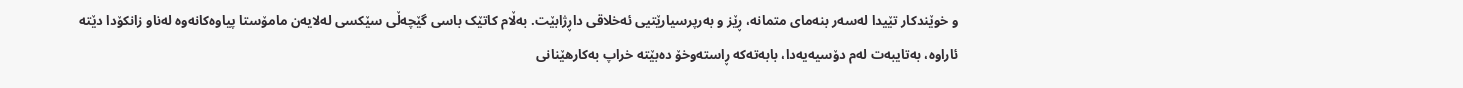و خوێندکار تێیدا لەسەر بنەمای متمانە، ڕێز و بەرپرسیارێتیی ئەخلاقی داڕژابێت. بەڵام کاتێک باسی گێچەڵی سێکسی لەلایەن مامۆستا پیاوەکانەوە لەناو زانکۆدا دێتە ئاراوە، بەتایبەت لەم دۆسیەیەدا، بابەتەکە ڕاستەوخۆ دەبێتە خراپ بەکارهێنانی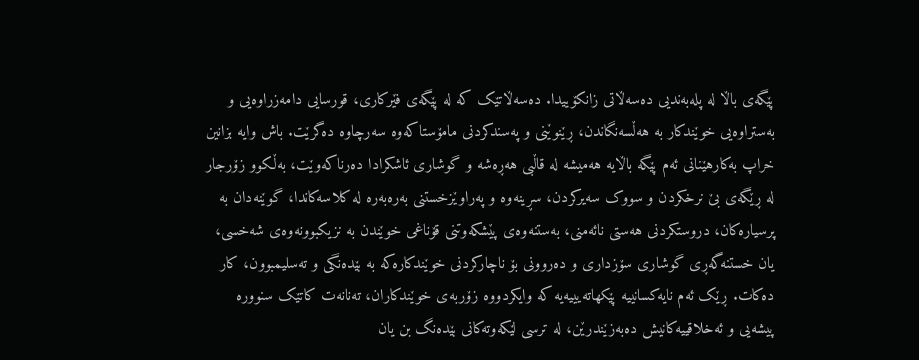پێگەی باڵا لە پلەبەندیی دەسەڵاتی زانکۆییدا. دەسەڵاتێک کە لە پێگەی فێرکاری، قورسایی دامەزراوەیی و بەستراوەیی خوێندکار بە هەڵسەنگاندن، ڕێنوێنی و پەسندکردنی مامۆستاکەوە سەرچاوە دەگرێت. باش وایە بزانین خراپ بەکارهێنانی ئەم پێگە باڵایە هەمیشە لە قاڵبی هەڕەشە و گوشاری ئاشکرادا دەرناکەوێت، بەڵکوو زۆرجار لە ڕێگەی بێ نرخکردن و سووک سەیرکردن، سڕینەوە و پەراوێزخستنی بەرەبەرە لە کلاسەکاندا، گوێنەدان بە پرسیارەکان، دروستکردنی هەستی نائەمنی، بەستنەوەی پێشکەوتنی قۆناغی خوێندن بە نزیکبوونەوەی شەخسی، یان خستنەگەڕی گوشاری سۆزداری و دەروونی بۆ ناچارکردنی خوێندکارەکە بە بێدەنگی و تەسلیمبوون، کار دەکات. ڕێک ئەم نایەکسانییە پێکهاتەیییەیە کە وایکردووە زۆربەی خوێندکاران، تەنانەت کاتێک سنوورە پیشەیی و ئەخلاقییەکانیش دەبەزێندرێن، لە ترسی لێکەوتەکانی بێدەنگ بن یان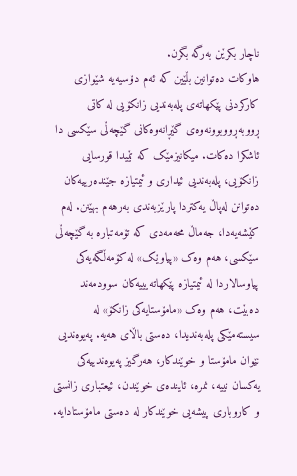ناچار بکرێن بەرگە بگرن.
هاوکات دەتوانین بڵێین کە ئەم دۆسیەیە شێوازی کارکردنی پێکهاتەی پلەبەندیی زانکۆیی لە کاتی ڕووبەڕووبوونەوەی گێڕانەوەکانی گێچەڵی سێکسی دا ئاشکرا دەکات. میکانیزمێک کە تێیدا قورسایی زانکۆیی، پلەبەندیی ئیداری و ئیمتیازە جێندەرییەکان دەتوانن لەپاڵ یەکتردا پارێزبەندی بەرهەم بهێنن. لەم کێشەیەدا، جەماڵ محەمەدی کە تۆمەتبارە بە گێچەڵی سێکسی، هەم وەک «پیاوێک» لە کۆمەڵگەیەکی پیاوسالاردا لە ئیمتیازە پێکهاتەیییەکان سوودمەند دەبێت، هەم وەک «مامۆستایەکی زانکۆ» لە سیستەمێکی پلەبەندیدا، دەستی باڵای هەیە. پەیوەندیی نێوان مامۆستا و خوێندکار، هەرگیز پەیوەندییەکی یەکسان نییە، نمرە، ئایندەی خوێندن، ئیعتباری زانستی و کاروباری پیشەیی خوێندکار لە دەستی مامۆستادایە.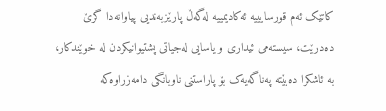کاتێک ئەم قورسایییە ئەکادیمییە لەگەڵ پارێزبەندیی پیاوانەدا گرێ دەدرێت، سیستەمی ئیداری و یاسایی لەجیاتی پشتیوانیکردن لە خوێندکار، بە ئاشکرا دەبێتە پەناگەیەک بۆ پاراستنی ناوبانگی دامەزراوەکە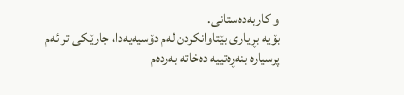و کاربەدەستانی.
بۆیە بڕیاری بێتاوانکردن لەم دۆسیەیەدا، جارێکی تر ئەم پرسیارە بنەڕەتییە دەخاتە بەردەم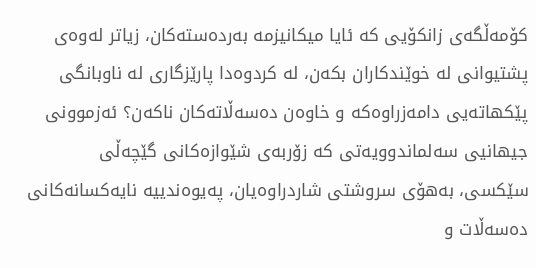کۆمەڵگەی زانکۆیی کە ئایا میکانیزمە بەردەستەکان، زیاتر لەوەی پشتیوانی لە خوێندکاران بکەن، لە کردوەدا پارێزگاری لە ناوبانگی پێکهاتەیی دامەزراوەکە و خاوەن دەسەڵاتەکان ناکەن؟ ئەزموونی جیهانیی سەلماندوویەتی کە زۆربەی شێوازەکانی گێچەڵی سێکسی، بەهۆی سروشتی شاردراوەیان، پەیوەندییە نایەکسانەکانی دەسەڵات و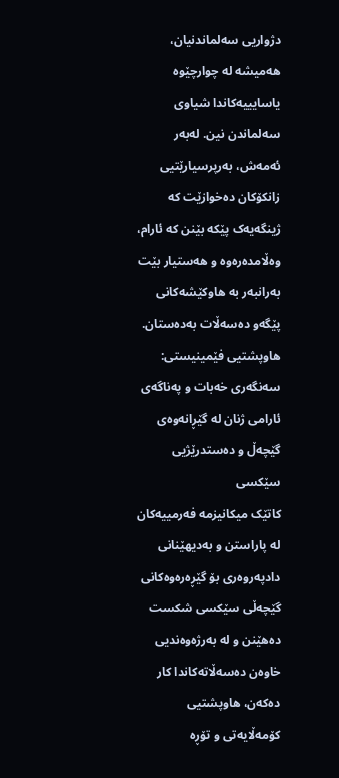دژواریی سەلماندنیان، هەمیشە لە چوارچێوە یاسایییەکاندا شیاوی سەلماندن نین. لەبەر ئەمەش، بەرپرسیارێتیی زانکۆکان دەخوازێت کە ژینگەیەک پێکه بێنن کە ئارام، وەڵامدەرەوە و هەستیار بێت بەرانبەر بە هاوکێشەکانی پێگەو دەسەڵات بەدەستان.
هاوپشتیی فێمینیستی: سەنگەری خەبات و پەناگەی ئارامی ژنان لە گێڕانەوەی گێچەڵ و دەستدرێژیی سێکسی
کاتێک میکانیزمە فەرمییەکان لە پاراستن و بەدیهێنانی دادپەروەری بۆ گێڕەرەوەکانی گێچەڵی سێکسی شکست دەهێنن و لە بەرژەوەندیی خاوەن دەسەڵاتەکاندا کار دەکەن، هاوپشتیی کۆمەڵایەتی و تۆڕە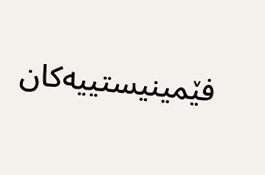فێمینیستییەکان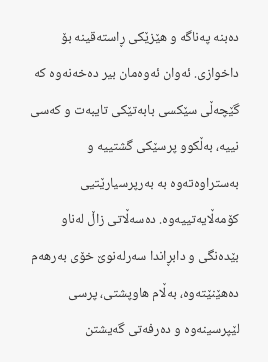دەبنە پەناگە و هێزێکی ڕاستەقینە بۆ داخوازی. ئەوان ئەوەمان بیر دەخەنەوە کە گێچەڵی سێکسی بابەتێکی تایبەت و کەسی نییە، بەڵکوو پرسێکی گشتییە و بەستراوەتەوە بە بەرپرسیارێتیی کۆمەڵایەتییەوە. دەسەڵاتی زاڵ لەناو بێدەنگی و دابڕاندا سەرلەنوێ خۆی بەرهەم دەهێنێتەوە، بەڵام هاوپشتی، پرسی لێپرسینەوە و دەرفەتی گەیشتن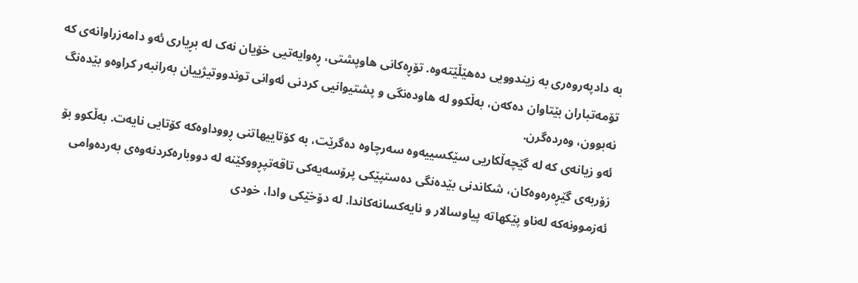بە دادپەروەری بە زیندوویی دەهێڵێتەوە. تۆڕەکانی هاوپشتی، ڕەوایەتیی خۆیان نەک لە بڕیاری ئەو دامەزراوانەی کە تۆمەتباران بێتاوان دەکەن، بەڵکوو لە هاودەنگی و پشتیوانیی کردنی ئەوانی توندووتیژییان بەرانبەر کراوەو بێدەنگ نەبوون، وەردەگرن.
ئەو زیانەی کە لە گێچەڵکاریی سێکسییەوە سەرچاوە دەگرێت، بە کۆتاییهاتنی ڕووداوەکە کۆتایی نایەت. بەڵکوو بۆ زۆربەی گێڕەرەوەکان، شکاندنی بێدەنگی دەستپێکی پرۆسەیەکی تاقەتپڕووکێنە لە دووبارەکردنەوەی بەردەوامی ئەزموونەکە لەناو پێکهاتە پیاوسالار و نایەکسانەکاندا. لە دۆخێکی وادا، خودی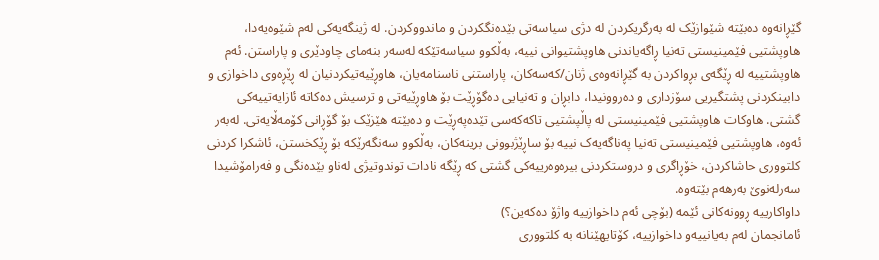گێڕانەوە دەبێتە شێوازێک لە بەرگریکردن لە دژی سیاسەتی بێدەنگکردن و ماندووکردن. لە ژینگەیەکی لەم شێوەیەدا، هاوپشتیی فێمینیستی تەنیا ڕاگەیاندنی هاوپشتیوانی نییە، بەڵکوو سیاسەتێکە لەسەر بنەمای چاودێری و پاراستن. ئەم هاوپشتییە لە ڕێگەی بڕواکردن بە گێڕانەوەی ژنان/کەسەکان، پاراستنی ناسنامەیان، هاوڕێیەتیکردنیان لە ڕێڕەوی داخوازی و دابینکردنی پشتگیریی سۆزداری و دەروونیدا، دابڕان و تەنیایی دەگۆڕێت بۆ هاوڕێیەتی و ترسیش دەکاتە ئازایەتییەکی گشتی. هاوکات هاوپشتیی فێمینیستی لە پاڵپشتیی تاکەکەسی تێدەپەڕێت و دەبێتە هێزێک بۆ گۆڕانی کۆمەڵایەتی. لەبەر ئەوە، هاوپشتیی فێمینیستی تەنیا پەناگەیەک نییە بۆ ساڕێژبوونی برینەکان، بەڵکوو سەنگەرێکە بۆ ڕێکخستن، ئاشکرا کردنی کلتووری حاشاکردن، خۆڕاگری و دروستکردنی بیرەوەرییەکی گشتی کە ڕێگە نادات توندوتیژی لەناو بێدەنگی و فەرامۆشیدا سەرلەنوێ بەرهەم بێتەوە.
داواکارییە ڕوونەکانی ئێمە (بۆچی ئەم داخوازییە واژۆ دەکەین؟)
ئامانجمان لەم بەیانییەو داخوازییە، کۆتایهێنانە بە کلتووری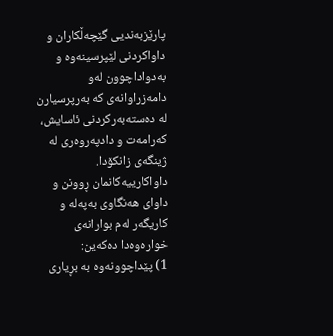پارێزبەندیی گێچەڵکاران و داواکردنی لێپرسینەوە و بەدواداچوون لەو دامەزراوانەی کە بەرپرسیارن لە دەستەبەرکردنی ئاسایش، کەرامەت و دادپەروەری لە ژینگەی زانکۆدا. داواکارییەکانمان ڕوونن و داوای هەنگاوی بەپەلە و کاریگەر لەم بوارانەی خوارەوەدا دەکەین:
1) پێداچوونەوە بە بڕیاری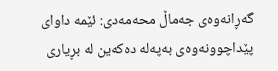گەڕانەوەی جەماڵ محەمەدی: ئێمە داوای پێداچوونەوەی بەپەلە دەکەین لە بڕیاری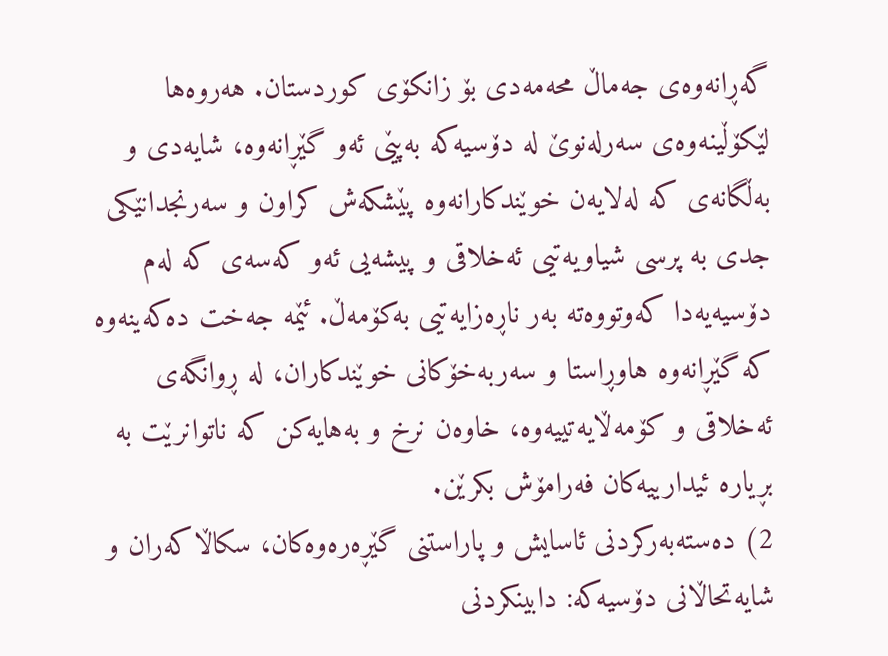گەڕانەوەی جەماڵ محەمەدی بۆ زانکۆی کوردستان. هەروەها لێکۆڵینەوەی سەرلەنوێ لە دۆسیەکە بەپێی ئەو گێڕانەوە، شایەدی و بەڵگانەی کە لەلایەن خوێندکارانەوە پێشکەش کراون و سەرنجدانێکی جدی بە پرسی شیاویەتیی ئەخلاقی و پیشەیی ئەو کەسەی کە لەم دۆسیەیەدا کەوتووەتە بەر ناڕەزایەتیی بەکۆمەڵ. ئێمە جەخت دەکەینەوە کە گێڕانەوە هاوڕاستا و سەربەخۆکانی خوێندکاران، لە ڕوانگەی ئەخلاقی و کۆمەڵایەتییەوە، خاوەن نرخ و بەهایەکن کە ناتوانرێت بە بڕیارە ئیدارییەکان فەرامۆش بکرێن.
2) دەستەبەرکردنی ئاسایش و پاراستنی گێڕەرەوەکان، سکاڵاکەران و شایەتحاڵانی دۆسیەکە: دابینکردنی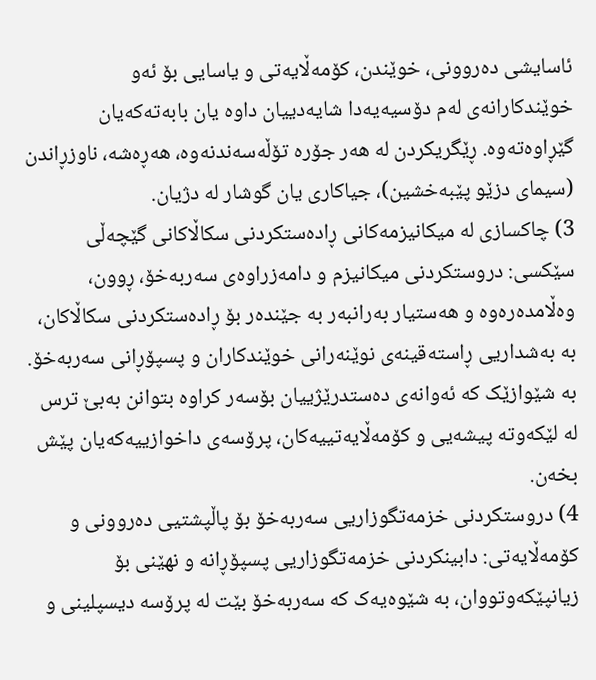ئاسایشی دەروونی، خوێندن، کۆمەڵایەتی و یاسایی بۆ ئەو خوێندکارانەی لەم دۆسیەیەدا شایەدییان داوە یان بابەتەکەیان گێڕاوەتەوە. ڕێگریکردن لە هەر جۆرە تۆڵەسەندنەوە، هەڕەشە، ناوزڕاندن (سیمای دزێو پێبەخشین)، جیاکاری یان گوشار لە دژیان.
3) چاکسازی لە میکانیزمەکانی ڕادەستکردنی سکاڵاکانی گێچەڵی سێکسی: دروستکردنی میکانیزم و دامەزراوەی سەربەخۆ، ڕوون، وەڵامدەرەوە و هەستیار بەرانبەر بە جێندەر بۆ ڕادەستکردنی سکاڵاکان، بە بەشداریی ڕاستەقینەی نوێنەرانی خوێندکاران و پسپۆڕانی سەربەخۆ. بە شێوازێک کە ئەوانەی دەستدرێژییان بۆسەر کراوە بتوانن بەبێ ترس لە لێکەوتە پیشەیی و کۆمەڵایەتییەکان، پرۆسەی داخوازییەکەیان پێش بخەن.
4) دروستکردنی خزمەتگوزاریی سەربەخۆ بۆ پاڵپشتیی دەروونی و کۆمەڵایەتی: دابینکردنی خزمەتگوزاریی پسپۆڕانە و نهێنی بۆ زیانپێکەوتووان، بە شێوەیەک کە سەربەخۆ بێت لە پرۆسە دیسپلینی و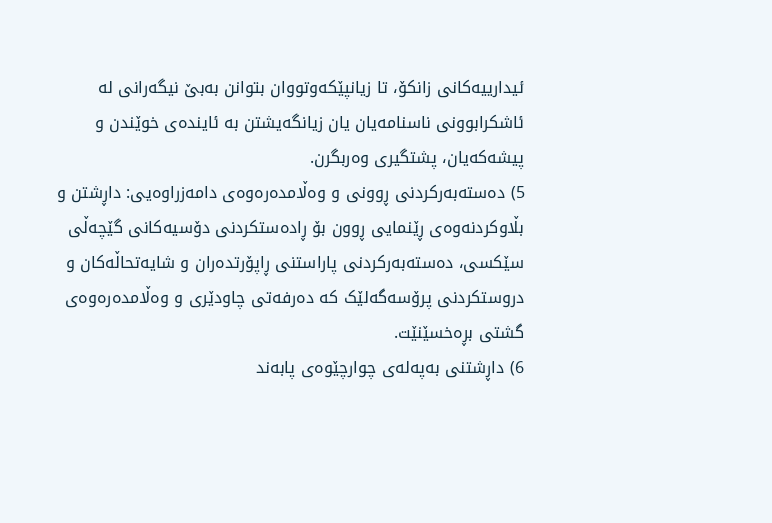ئیدارییەکانی زانکۆ، تا زیانپێکەوتووان بتوانن بەبێ نیگەرانی لە ئاشکرابوونی ناسنامەیان یان زیانگەیشتن بە ئایندەی خوێندن و پیشەکەیان، پشتگیری وەربگرن.
5) دەستەبەرکردنی ڕوونی و وەڵامدەرەوەی دامەزراوەیی: داڕشتن و بڵاوکردنەوەی ڕێنمایی ڕوون بۆ ڕادەستکردنی دۆسیەکانی گێچەڵی سێکسی، دەستەبەرکردنی پاراستنی ڕاپۆرتدەران و شایەتحاڵەکان و دروستکردنی پرۆسەگەلێک کە دەرفەتی چاودێری و وەڵامدەرەوەی گشتی بڕەخسێنێت.
6) داڕشتنی بەپەلەی چوارچێوەی پابەند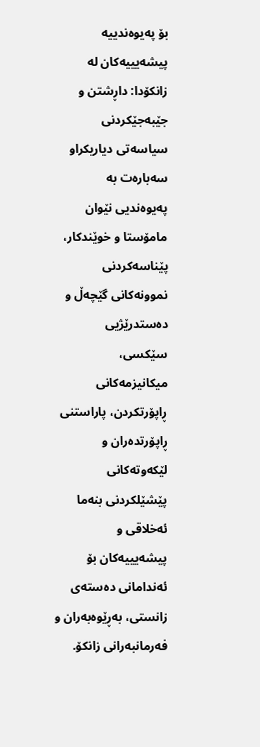بۆ پەیوەندییە پیشەیییەکان لە زانکۆدا: داڕشتن و جێبەجێکردنی سیاسەتی دیاریکراو سەبارەت بە پەیوەندیی نێوان مامۆستا و خوێندکار، پێناسەکردنی نموونەکانی گێچەڵ و دەستدرێژیی سێکسی، میکانیزمەکانی ڕاپۆرتکردن، پاراستنی ڕاپۆرتدەران و لێکەوتەکانی پێشێلکردنی بنەما ئەخلاقی و پیشەیییەکان بۆ ئەندامانی دەستەی زانستی، بەڕێوەبەران و فەرمانبەرانی زانکۆ.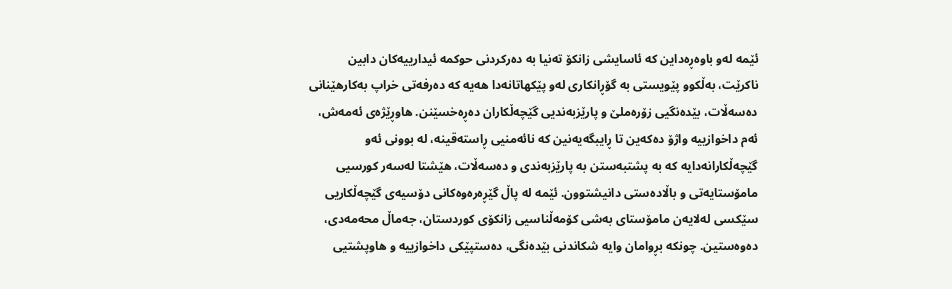ئێمە لەو باوەڕەداین کە ئاسایشی زانکۆ تەنیا بە دەرکردنی حوکمە ئیدارییەکان دابین ناکرێت، بەڵکوو پێویستی بە گۆڕانکاری لەو پێکهاتانەدا هەیە کە دەرفەتی خراپ بەکارهێنانی دەسەڵات، بێدەنگیی زۆرەملێ و پارێزبەندیی گێچەڵکاران دەڕەخسێنن. هاوڕێژەی ئەمەش، ئەم داخوازییە واژۆ دەکەین تا ڕایبگەیەنین کە نائەمنیی ڕاستەقینە، لە بوونی ئەو گێچەڵکارانەدایە کە بە پشتبەستن بە پارێزبەندی و دەسەڵات، هێشتا لەسەر کورسیی مامۆستایەتی و باڵادەستی دانیشتوون. ئێمە لە پاڵ گێڕەرەوەکانی دۆسیەی گێچەڵکاریی سێکسی لەلایەن مامۆستای بەشی کۆمەڵناسیی زانکۆی کوردستان، جەماڵ محەمەدی، دەوەستین. چونکە بڕوامان وایە شکاندنی بێدەنگی، دەستپێکی داخوازییە و هاوپشتیی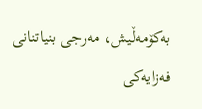بەکۆمەڵیش، مەرجی بنیاتنانی فەزایەکی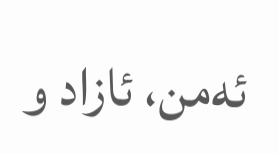ئەمن، ئازاد و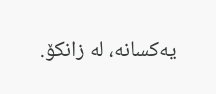یەکسانە، لە زانکۆ.